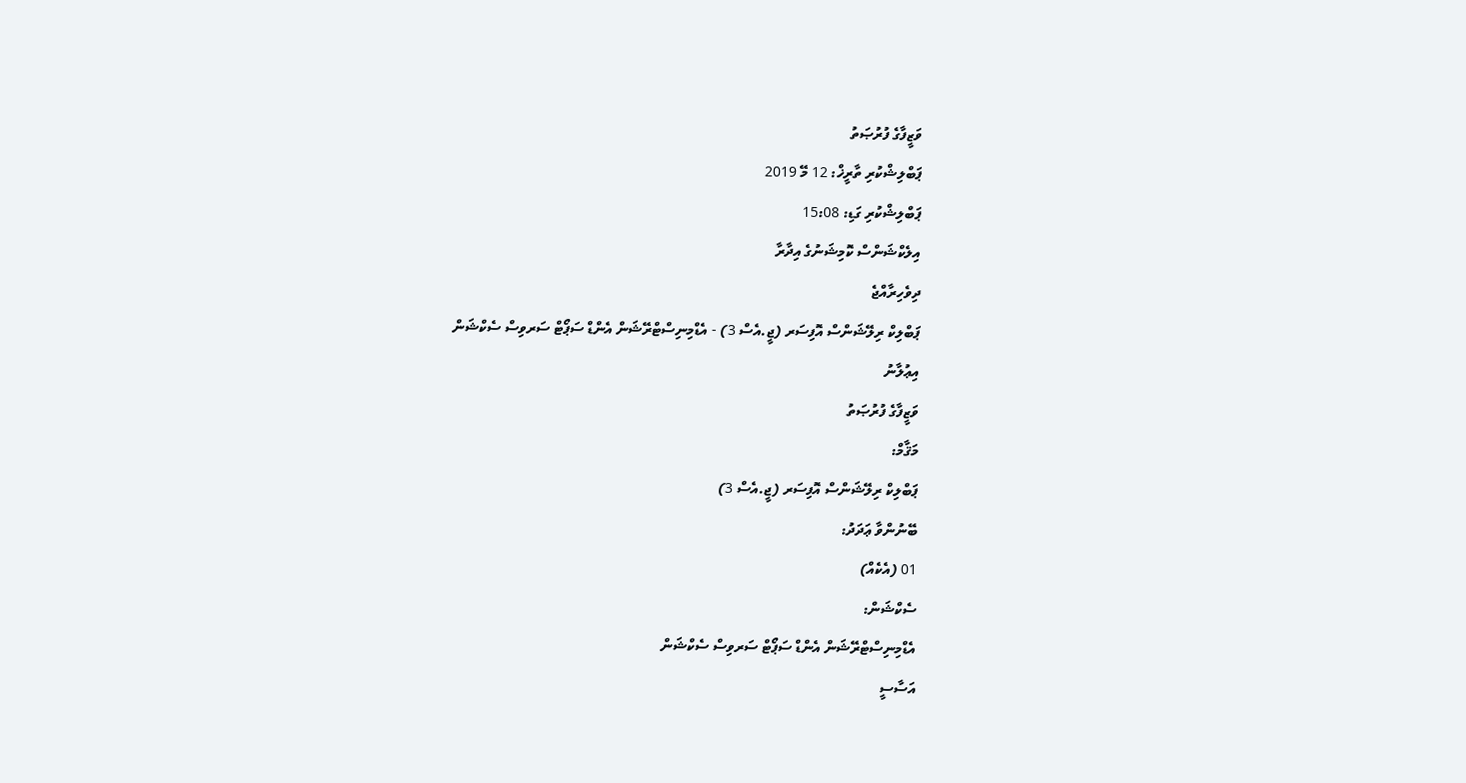ވަޒީފާގެ ފުރުޞަތު
ޕަބްލިޝްކުރި ތާރީޚް: 12 މޭ 2019
ޕަބްލިޝްކުރި ގަޑި: 15:08
އިލެކްޝަންސް ކޮމިޝަނުގެ އިދާރާ
ދިވެހިރާއްޖެ
ޕަބްލިކް ރިލޭޝަންސް އޮފިސަރ (ޖީ.އެސް 3) - އެޑްމިނިސްޓްރޭޝަން އެންޑް ސަޕޯޓް ސަރވިސް ސެކްޝަން
އިޢުލާނު
ވަޒީފާގެ ފުރުޞަތު
މަޤާމް:
ޕަބްލިކް ރިލޭޝަންސް އޮފިސަރ (ޖީ.އެސް 3)
ބޭނުންވާ ޢަދަދު:
01 (އެކެއް)
ސެކްޝަން:
އެޑްމިނިސްޓްރޭޝަން އެންޑް ސަޕޯޓް ސަރވިސް ސެކްޝަން
އަސާސީ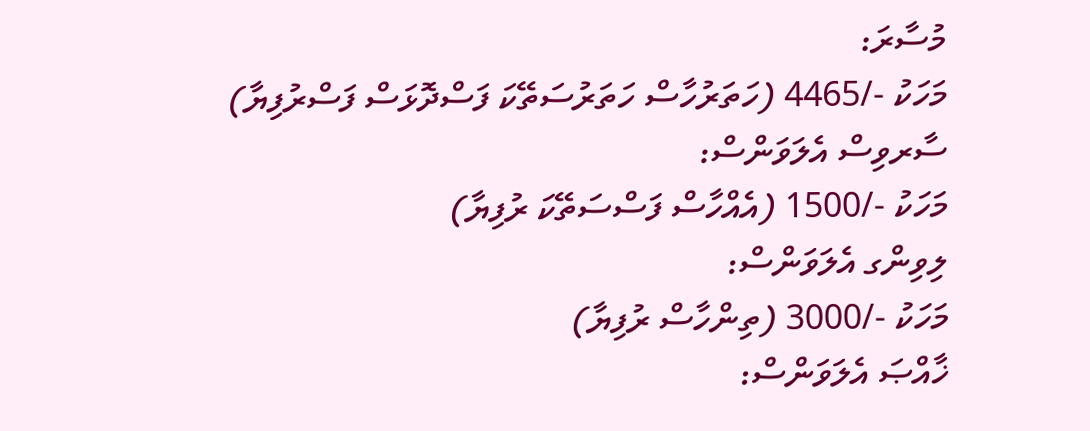މުސާރަ:
މަހަކު -/4465 (ހަތަރުހާސް ހަތަރުސަތޭކަ ފަސްދޮޅަސް ފަސްރުފިޔާ)
ސާރވިސް އެލަވަންސް:
މަހަކު -/1500 (އެއްހާސް ފަސްސަތޭކަ ރުފިޔާ)
ލިވިންގ އެލަވަންސް:
މަހަކު -/3000 (ތިންހާސް ރުފިޔާ)
ޚާއްޞަ އެލަވަންސް: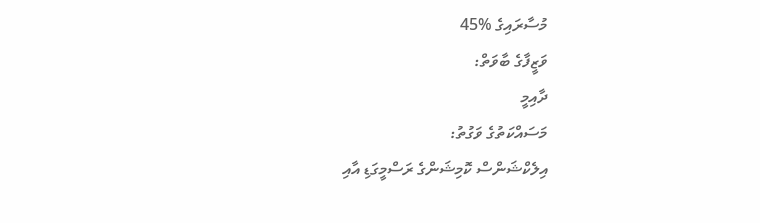މުސާރައިގެ %45
ވަޒީފާގެ ބާވަތް:
ދާއިމީ
މަސައްކަތުގެ ވަގުތު:
އިލެކްޝަންސް ކޮމިޝަންގެ ރަސްމީގަޑި އާއި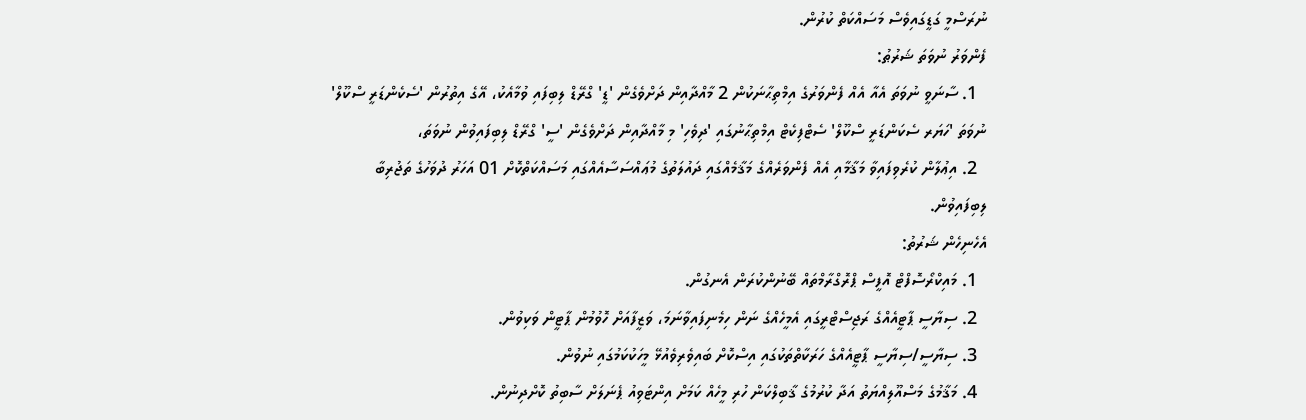ނުރަސްމީ ގަޑީގައިވެސް މަސައްކަތް ކުރުން.
ފެންވަރު ނުވަތަ ޝަރުޠު:
  1. ސާނަވީ ނުވަތަ އެއާ އެއް ފެންވަރުގެ އިމްތިޙާނަކުން 2 މާއްދާއިން ދަށްވެގެން 'ޑީ' ގްރޭޑް ލިބިފައި ވުމާއެކު، އޭގެ އިތުރުން 'ސެކެންޑަރީ ސްކޫލް' ނުވަތަ 'ހަޔަރ ސެކަންޑަރީ ސްކޫލް' ސެޓްފިކެޓް އިމްތިޙާނުގައި 'ދިވެހި' މި މާއްދާއިން ދަށްވެގެން 'ސީ' ގްރޭޑް ލިބިފައިވުން ނުވަތަ،
  2. އިޢުލާން ކުރެވިފައިވާ މަޤާމާއި އެއް ފެންވަރެއްގެ މަޤާމެއްގައި ދައުލަތުގެ މުޢައްސަސާއެއްގައި މަސައްކަތްކޮށް 01 އަހަރު ދުވަހުގެ ތަޖުރިބާ ލިބިފައިވުން.
އެހެނިހެން ޝަރުތު:
  1. މައިކްރޯސޮފްޓް އޮފީސް ޕްރޮގްރާމްތައް ބޭނުންކުރަން އެނގުން.
  2. ސިޔާސީ ޕާޓީއެއްގެ ރަޖިސްޓްރީގައި އެމީހެއްގެ ނަން ހިމެނިފައިވާނަމަ، ވަޒީފާއަށް ހޮވުމުން ޕާޓީން ވަކިވުން.
  3. ސިޔާސީ/ސިޔާސީ ޕާޓީއެއްގެ ހަރަކާތްތަކުގައި އިސްކޮށް ބައިވެރިވެއުޅޭ މީހަކުކަމުގައި ނުވުން.
  4. މަޤާމުގެ މަސްއޫލިއްޔަތު އަދާ ކުރުމުގެ ޤާބިލްކަން ހުރި މީހެއް ކަމަށް އިންޓަވިއު ޕެނަލަށް ސާބިތު ކޮށްދިނުން.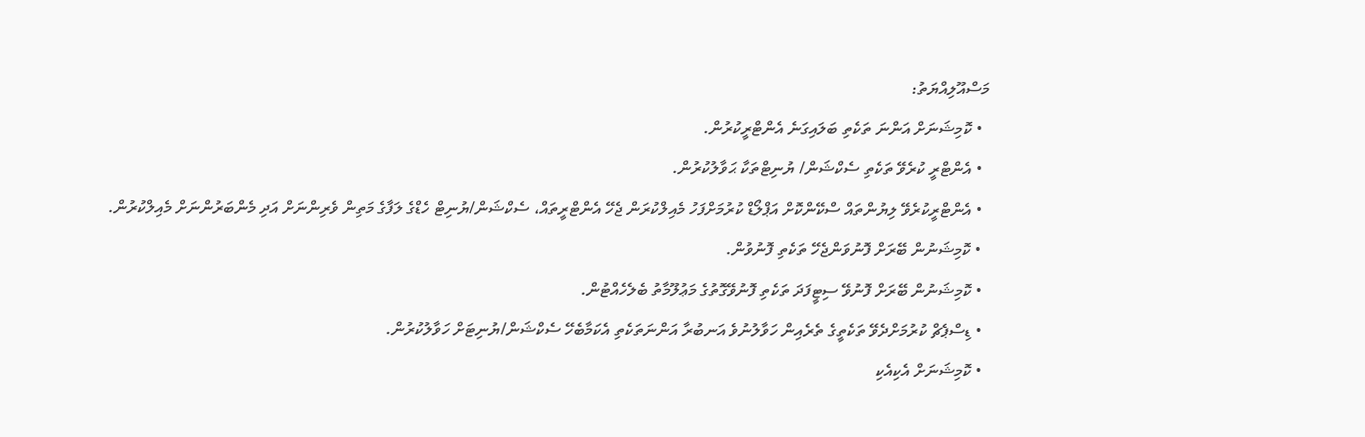މަސްއޫލިއްޔަތު:
  • ކޮމިޝަނަށް އަންނަ ތަކެތި ބަލައިގަނެ އެންޓްރީކުރުން.
  • އެންޓްރީ ކުރެވޭ ތަކެތި ސެކްޝަން/ ޔުނިޓްތަކާ ޙަވާލުކުރުން.
  • އެންޓްރީކުރެވޭ ލިޔުންތައް ސްކޭންކޮށް އަޕްލޯޑް ކުރުމަށްފަހު މެއިލްކުރަން ޖެހޭ އެންޓްރީތައް، ސެކްޝަން/ޔުނިޓް ހެޑްގެ ލަފާގެ މަތިން ވެރިންނަށް އަދި މެންބަރުންނަށް މެއިލްކުރުން.
  • ކޮމިޝަނުން ބޭރަށް ފޮނުވަންޖެހޭ ތަކެތި ފޮނުވުން.
  • ކޮމިޝަނުން ބޭރަށް ފޮނުވޭ ސިޓީފަދަ ތަކެތި ފޮނުވޭގޮތުގެ މަޢުލޫމާތު ބެލެހެއްޓުން.
  • ޑިސްޕެޗް ކުރުމަށްދެވޭ ތަކެތީގެ ތެރެއިން ހަވާލުނުވެ އަނބުރާ އަންނަތަކެތި އެކަމާބެހޭ ސެކްޝަން/ޔުނިޓަށް ހަވާލުކުރުން.
  • ކޮމިޝަނަށް އެކިއެކި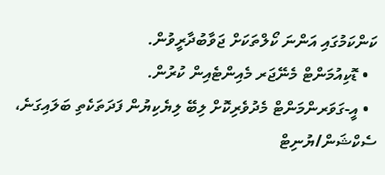ކަންކަމުގައި އަންނަ ކޯލްތަކަށް ޖަވާބުދާރީވުން.
  • ޑޮކިއުމަންޓް މެނޭޖަރ މެއިންޓެއިން ކުރުން.
  • އީ-ގަވަރންމަންޓް މެދުވެރިކޮށް ލިބޭ ލިޔެކިޔުން ފަދަތަކެތި ބަލައިގަނެ، ސެކްޝަން/ޔުނިޓް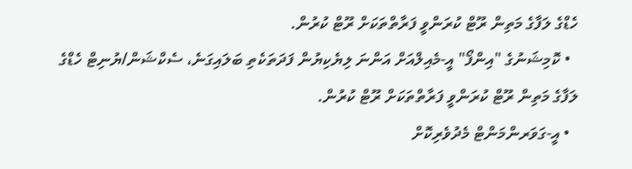ހެޑްގެ ލަފާގެ މަތިން ރޫޓް ކުރަންވީ ފަރާތްތަކަށް ރޫޓް ކުރުން.
  • ކޮމިޝަނުގެ "އިންފޯ" އީ-މެއިލްއަށް އަންނަ ލިޔެކިޔުން ފަދަތަކެތި ބަލައިގަނެ، ސެކްޝަން/ޔުނިޓް ހެޑްގެ ލަފާގެ މަތިން ރޫޓް ކުރަންވީ ފަރާތްތަކަށް ރޫޓް ކުރުން.
  • އީ-ގަވަރންމަންޓް މެދުވެރިކޮށް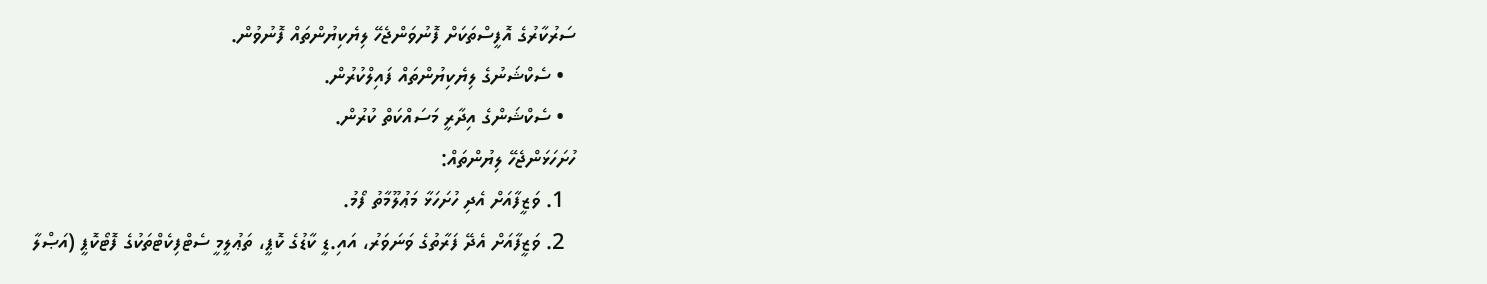ސަރުކާރުގެ އޮފީސްތަކަށް ފޮނުވަންޖެހޭ ލިޔެކިޔުންތައް ފޮނުވުން.
  • ސެކްޝަނުގެ ލިޔެކިޔުންތައް ފައިލްކުރުން.
  • ސެކްޝަންގެ އިދާރީ މަސައްކަތް ކުރުން.
ހުށަހަޅަންޖެހޭ ލިޔުންތައް:
  1. ވަޒީފާއަށް އެދި ހުށަހަޅާ މަޢުލޫމާތު ފޯމު.
  2. ވަޒީފާއަށް އެދޭ ފަރާތުގެ ވަނަވަރު، އައި.ޑީ ކާޑުގެ ކޮޕީ، ތަޢުލީމީ ސެޓްފިކެޓްތަކުގެ ފޮޓޯކޮޕީ (އަޞްލާ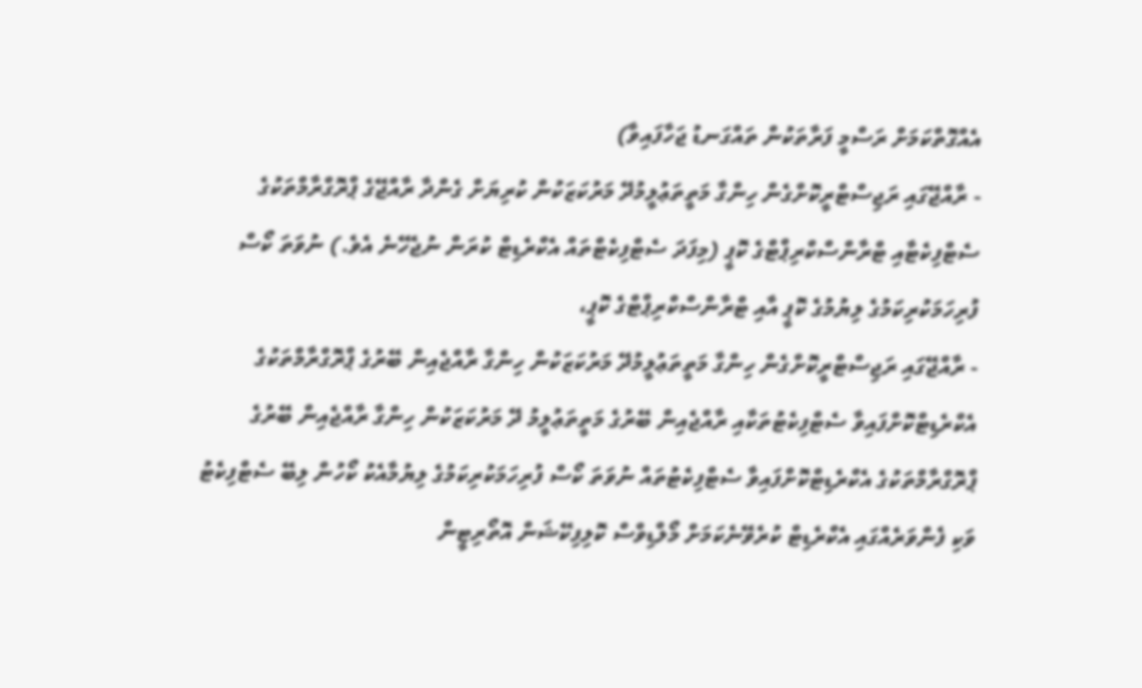އެއްގޮތްކަމަށް ރަސްމީ ފަރާތަކުން ތައްގަނޑު ޖަހާފައިވާ)
- ރާއްޖޭގައި ރަޖިސްޓްރީކޮށްގެން ހިންގާ މަތީތަޢުލީމުދޭ މަރުކަޒަކުން ކުރިޔަށް ގެންދާ ރާއްޖޭގެ ޕްރޮގްރާމްތަކުގެ ސެޓްފިކެޓާއި ޓްރާންސްކްރިޕްޓްގެ ކޮޕީ (މިފަދަ ސެޓްފިކެޓްތައް އެކްރެޑިޓް ކުރަން ނުޖެހޭނެ އެވެ.) ނުވަތަ ކޯސް ފުރިހަމަކުރިކަމުގެ ލިޔުމުގެ ކޮޕީ އާއި ޓްރާންސްކްރިޕްޓްގެ ކޮޕީ،
- ރާއްޖޭގައި ރަޖިސްޓްރީކޮށްގެން ހިންގާ މަތީތަޢުލީމުދޭ މަރުކަޒަކުން ހިންގާ ރާއްޖެއިން ބޭރުގެ ޕްރޮގްރާމްތަކުގެ އެކްރެޑިޓްކޮށްފައިވާ ސެޓްފިކެޓުތަކާއި ރާއްޖެއިން ބޭރުގެ މަތީތަޢުލީމު ދޭ މަރުކަޒަކުން ހިންގާ ރާއްޖެއިން ބޭރުގެ ޕްރޮގްރާމްތަކުގެ އެކްރެޑިޓްކޮށްފައިވާ ސެޓްފިކެޓުތައް ނުވަތަ ކޯސް ފުރިހަމަކުރިކަމުގެ ލިޔުމާއެކު ކޯހުން ލިބޭ ސެޓްފިކެޓު ވަކި ފެންވަރެއްގައި އެކްރެޑިޓް ކުރެވޭނެކަމަށް މޯލްޑިވްސް ކޮލިފިކޭޝަން އޮތޯރިޓީން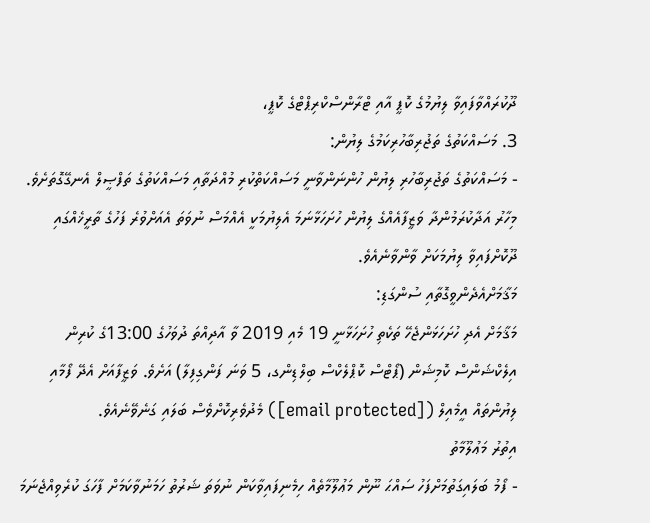ދޫކުރައްވާފައިވާ ލިޔުމުގެ ކޮޕީ އާއި ޓްރާންސްކްރިޕްޓްގެ ކޮޕީ،
3. މަސައްކަތުގެ ތަޖުރިބާހުރިކަމުގެ ލިޔުން:
- މަސައްކަތުގެ ތަޖުރިބާހުރި ލިޔުން ހުންނަންވާނީ މަސައްކަތްކުރި މުއްދަތާއި މަސައްކަތުގެ ތަފްޞީލް އެނގޭގޮތަށެވެ.
މިހާރު އަދާކުރަމުންދާ ވަޒީފާއެއްގެ ލިޔުން ހުށަހަޅާނަމަ އެލިޔުމަކީ އެއްމަސް ނުވަތަ އެއަށްވުރެ ފަހުގެ ތާރީޚެއްގައި ދޫކޮށްފައިވާ ލިޔުމަކަށް ވާންވާނެއެވެ.
މަޤާމަށްއެދެންވީގޮތާއި ސުންގަޑި:
މަޤާމަށް އެދި ހުށަހަޅަންޖެހޭ ތަކެތި ހުށަހަޅާނީ 19 މެއި 2019 ވާ އާދިއްތަ ދުވަހުގެ 13:00ގެ ކުރިން އިލެކްޝަންސް ކޮމިޝަން (ޕޯޓްސް ކޮޕްލެކްސް ބިލްޑިންގ، 5 ވަނަ ފަންގިފިލާ) އަށެވެ. ވަޒީފާއަށް އެދޭ ފޯމާއި ލިޔުންތައް އީމެއިލް ([email protected]) މެދުވެރިކޮށްވެސް ބަލައި ގަނެވޭނެއެވެ.
އިތުރު މަޢުލޫމާތު
- ފޯމު ބަލައިގަތުމަށްފަހު ސައްޙަ ނޫން މަޢުލޫމާތެއް ހިމެނިފައިވާކަން ނުވަތަ ޝަރުތު ހަމަނުވާކަމަށް ފާހަގަ ކުރެވިއްޖެނަމަ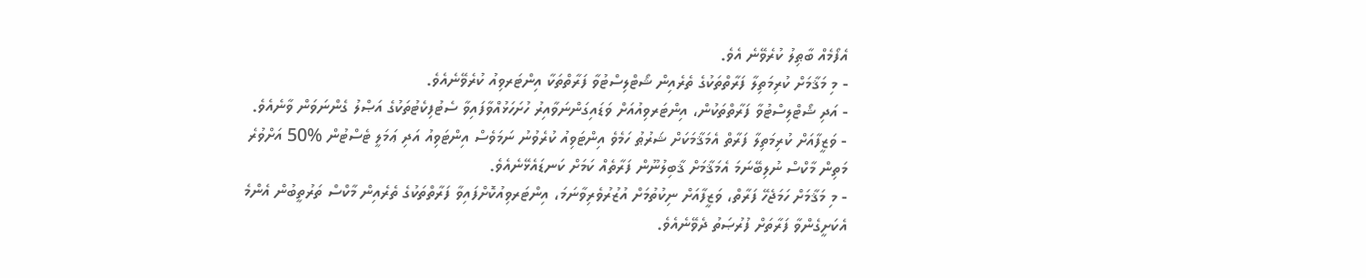އެފޯމެއް ބާޠިލު ކުރެވޭނެ އެވެ.
- މި މަޤާމަށް ކުރިމަތިލާ ފަރާތްތަކުގެ ތެރެއިން ޝޯޓްލިސްޓުވާ ފަރާތްތަކާ އިންޓަރވިއު ކުރެވޭނެއެވެ.
- އަދި ޝޯޓްލިސްޓުވާ ފަރާތްތަކުން، އިންޓަރވިއުއަށް ވަޑައިގަންނަވާއިރު ހުށަހަޅުއްވާފައިވާ ސެޓުފިކެޓުތަކުގެ އަޞްލު ގެންނަވަން ވާނެއެވެ.
- ވަޒީފާއަށް ކުރިމަތިލާ ފަރާތް އެމަޤާމަކަށް ޝަރުޠު ހަމެވެ އިންޓަވިއު ކުރެވުނު ނަމަވެސް އިންޓަވިއު އަދި ޢަމަލީ ޓެސްޓުން %50 އަށްވުރެ މަތިން މާކްސް ނުލިބޭނަމަ އެމަޤާމަށް ޤާބިލުނޫން ފަރާތެއް ކަމަށް ކަނޑައެޅޭނެއެވެ.
- މި މަޤާމަށް ހަމަޖެހޭ ފަރާތް، ވަޒީފާއަށް ނިކުތުމަށް އުޒުރުވެރިވާނަމަ، އިންޓަރވިއުކޮށްފައިވާ ފަރާތްތަކުގެ ތެރެއިން މާކްސް ތަރުތީބުން އެންމެ އެކަށީގެންވާ ފަރާތަށް ފުރުޞަތު ދެވޭނެއެވެ.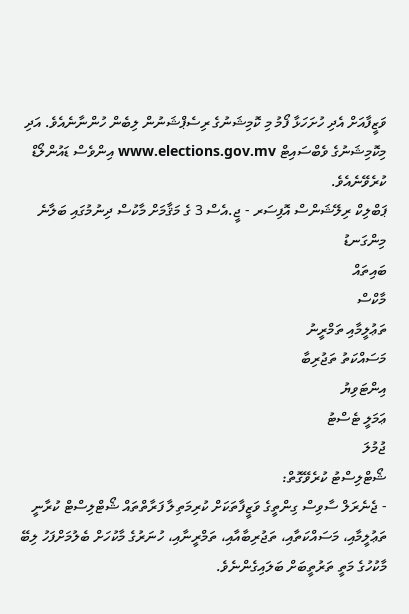ވަޒީފާއަށް އެދި ހުށަހަޅާ ފޯމު މި ކޮމިޝަނުގެ ރިސެޕްޝަނުން ލިބެން ހުންނާނެއެވެ. އަދި މިކޮމިޝަނުގެ ވެބްސައިޓް www.elections.gov.mv އިންވެސް ޑައުންލޯޑް ކުރެވޭނެއެވެ.
ޕަބްލިކް ރިލޭޝަންސް އޮފިސަރ - ޖީ.އެސް 3 ގެ މަޤާމަށް މާކުސް ދިނުމުގައި ބަލާނެ މިންގަނޑު
ބައިތައް
މާކްސް
ތަޢުލީމާއި ތަމްރީނު
މަސައްކަތު ތަޖުރިބާ
އިންޓަވިޔު
ޢަމަލީ ޓެސްޓު
ޖުމުލަ
ޝޯޓްލިސްޓު ކުރެވޭގޮތް:
- ޖެނެރަލް ސާވިސް ގިންތީގެ ވަޒީފާތަކަށް ކުރިމަތިލާ ފަރާތްތައް ޝޯޓްލިސްޓް ކުރާނީ ތަޢުލީމާއި، މަސައްކަތާއި، ތަޖުރިބާއާއި، ތަމްރީނާއި، ހުނަރުގެ މާކުހަށް ބެލުމަށްފަހު ލިބޭ މާކުހުގެ މަތީ ތަރުތީބަށް ބަލައިގެންނެވެ.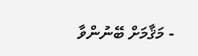- މަޤާމަށް ބޭނުންވާ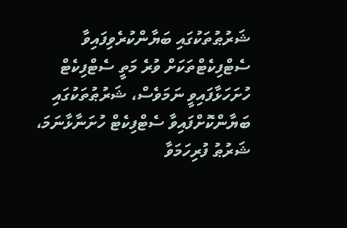ޝަރުޠުތަކުގައި ބަޔާންކުރެވިފައިވާ ސެޓްފިކެޓްތަކަށް ވުރެ މަތީ ސެޓްފިކެޓް ހުށަހަޅާފައިވީ ނަމަވެސް، ޝަރުޠުތަކުގައި ބަޔާންކޮށްފައިވާ ސެޓްފިކެޓް ހުށަނާޅާނަމަ، ޝަރުޠު ފުރިހަމަވާ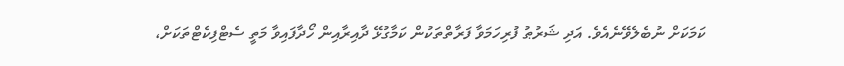ކަމަކަށް ނުބެލެވޭނެއެވެ. އަދި ޝަރުޠު ފުރިހަމަވާ ފަރާތްތަކުން ކަމާގުޅޭ ދާއިރާއިން ހޯދާފައިވާ މަތީ ސެޓްފިކެޓްތަކަށް،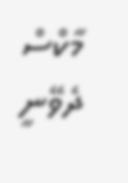މާކްސް ދެވޭނީ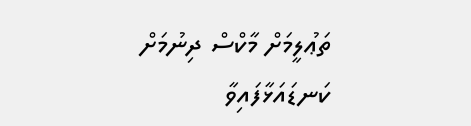ތަޢުލީމަށް މާކްސް ދިނުމަށް ކަނޑައަޅާފައިވާ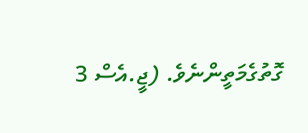ގޮތުގެމަތީންނެވެ. (ޖީ.އެސް 3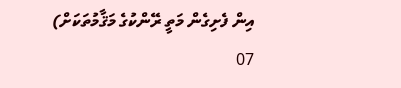އިން ފެށިގެން މަތީ ރޭންކުގެ މަޤާމުތަކަށް)
07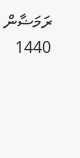ރަމަޟާން 1440